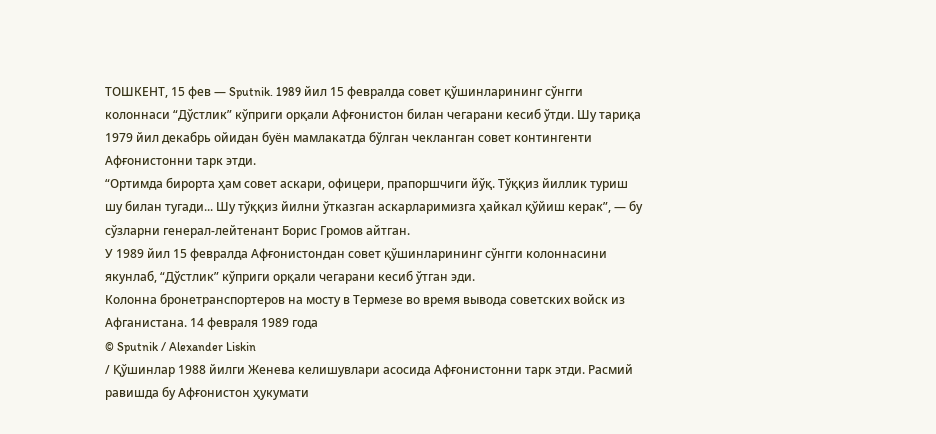ТОШКЕНТ, 15 фев — Sputnik. 1989 йил 15 февралда совет қўшинларининг сўнгги колоннаси “Дўстлик” кўприги орқали Афғонистон билан чегарани кесиб ўтди. Шу тариқа 1979 йил декабрь ойидан буён мамлакатда бўлган чекланган совет контингенти Афғонистонни тарк этди.
“Ортимда бирорта ҳам совет аскари, офицери, прапоршчиги йўқ. Тўққиз йиллик туриш шу билан тугади... Шу тўққиз йилни ўтказган аскарларимизга ҳайкал қўйиш керак”, — бу сўзларни генерал-лейтенант Борис Громов айтган.
У 1989 йил 15 февралда Афғонистондан совет қўшинларининг сўнгги колоннасини якунлаб, “Дўстлик” кўприги орқали чегарани кесиб ўтган эди.
Колонна бронетранспортеров на мосту в Термезе во время вывода советских войск из Афганистана. 14 февраля 1989 года
© Sputnik / Alexander Liskin
/ Қўшинлар 1988 йилги Женева келишувлари асосида Афғонистонни тарк этди. Расмий равишда бу Афғонистон ҳукумати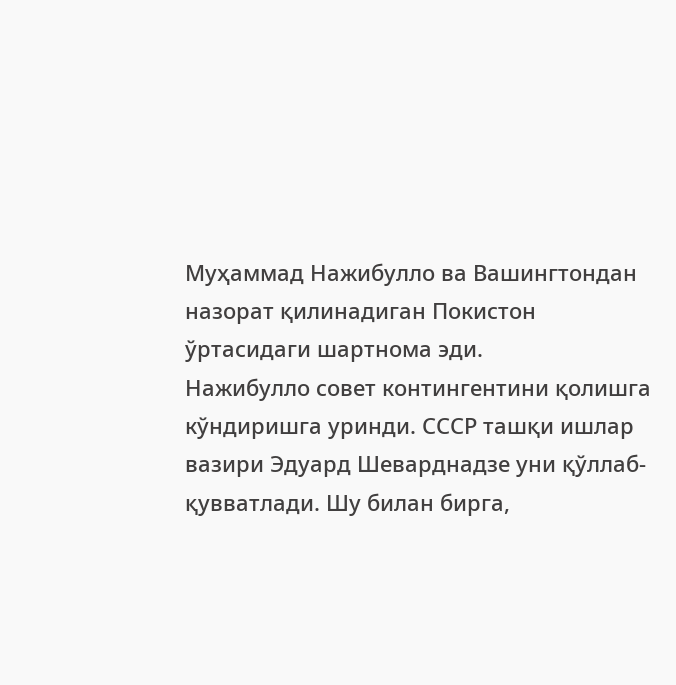Муҳаммад Нажибулло ва Вашингтондан назорат қилинадиган Покистон ўртасидаги шартнома эди.
Нажибулло совет контингентини қолишга кўндиришга уринди. СССР ташқи ишлар вазири Эдуард Шеварднадзе уни қўллаб-қувватлади. Шу билан бирга,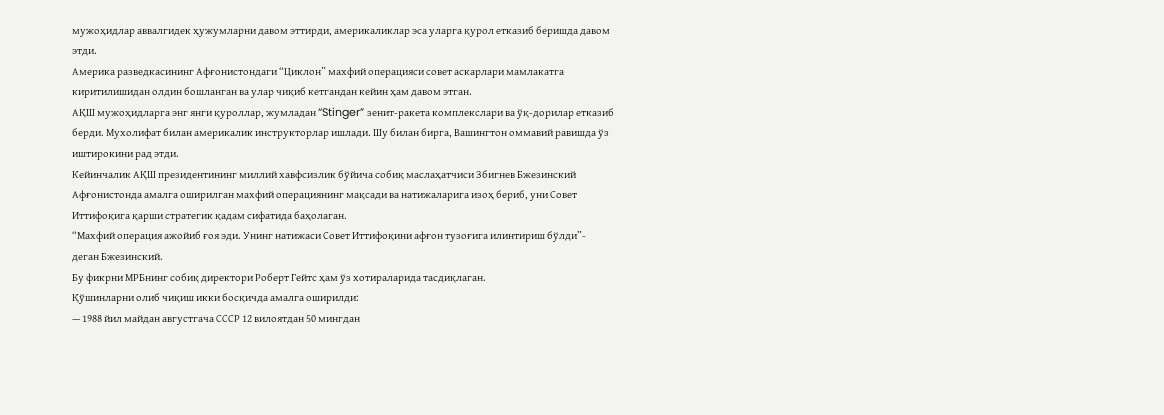мужоҳидлар аввалгидек ҳужумларни давом эттирди, америкаликлар эса уларга қурол етказиб беришда давом этди.
Америка разведкасининг Афғонистондаги “Циклон” махфий операцияси совет аскарлари мамлакатга киритилишидан олдин бошланган ва улар чиқиб кетгандан кейин ҳам давом этган.
АҚШ мужоҳидларга энг янги қуроллар, жумладан “Stinger” зенит-ракета комплекслари ва ўқ-дорилар етказиб берди. Мухолифат билан америкалик инструкторлар ишлади. Шу билан бирга, Вашингтон оммавий равишда ўз иштирокини рад этди.
Кейинчалик АҚШ президентининг миллий хавфсизлик бўйича собиқ маслаҳатчиси Збигнев Бжезинский Афғонистонда амалга оширилган махфий операциянинг мақсади ва натижаларига изоҳ бериб, уни Совет Иттифоқига қарши стратегик қадам сифатида баҳолаган.
“Махфий операция ажойиб ғоя эди. Унинг натижаси Совет Иттифоқини афғон тузоғига илинтириш бўлди”- деган Бжезинский.
Бу фикрни МРБнинг собиқ директори Роберт Гейтс ҳам ўз хотираларида тасдиқлаган.
Қўшинларни олиб чиқиш икки босқичда амалга оширилди:
— 1988 йил майдан августгача СССР 12 вилоятдан 50 мингдан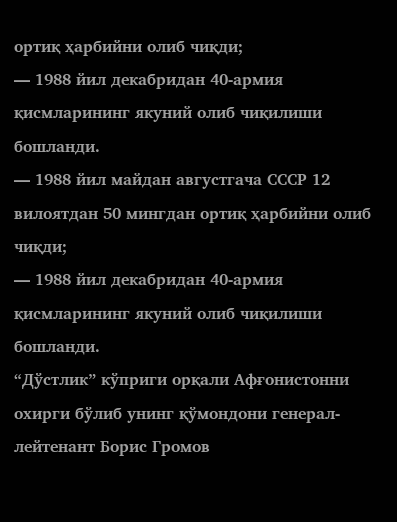ортиқ ҳарбийни олиб чиқди;
— 1988 йил декабридан 40-армия қисмларининг якуний олиб чиқилиши бошланди.
— 1988 йил майдан августгача СССР 12 вилоятдан 50 мингдан ортиқ ҳарбийни олиб чиқди;
— 1988 йил декабридан 40-армия қисмларининг якуний олиб чиқилиши бошланди.
“Дўстлик” кўприги орқали Афғонистонни охирги бўлиб унинг қўмондони генерал-лейтенант Борис Громов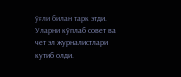ўғли билан тарк этди. Уларни кўплаб совет ва чет эл журналистлари кутиб олди.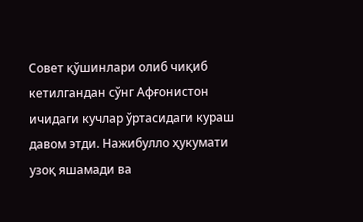Совет қўшинлари олиб чиқиб кетилгандан сўнг Афғонистон ичидаги кучлар ўртасидаги кураш давом этди. Нажибулло ҳукумати узоқ яшамади ва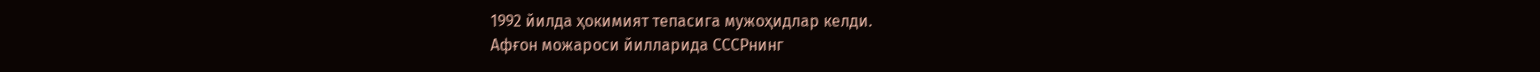1992 йилда ҳокимият тепасига мужоҳидлар келди.
Афғон можароси йилларида СССРнинг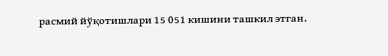расмий йўқотишлари 15 051 кишини ташкил этган.